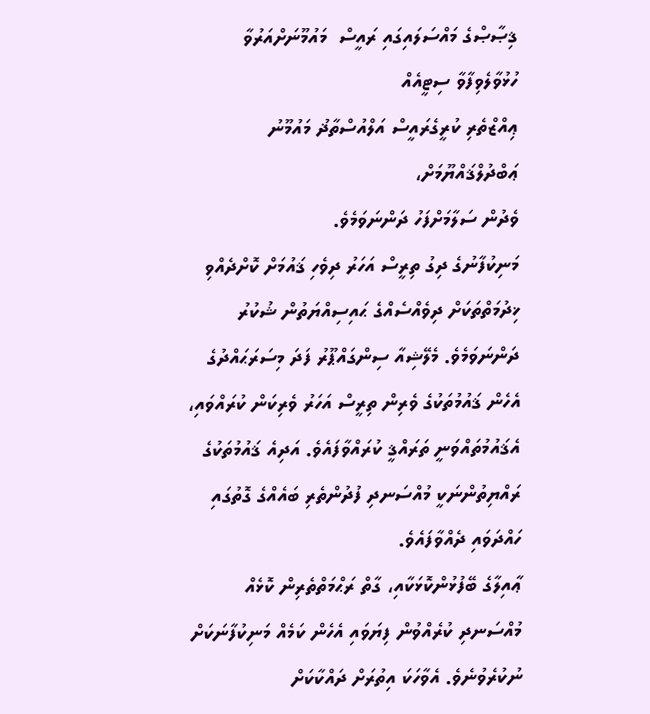ޤިޞާޞްގެ މައްސަލައިގައި ރައީސް  މައުމޫނަށްއަރުވާ ހުޅުވާލެވިފާވާ ސިޓީއެއް
ޢިއްޒްތެރި ކުރީގެރައީސް އަލްއުސްތާޛު މައުމޫނު ޢަބްދުލްޤައްޔޫމަށް،
ވެދުން ސަލާމަށްފަހު ދަންނަވަމެވެ.
މަނިކުފާނުގެ ދިގު ތިރީސް އަހަރު ދިވެހި ޤައުމަށް ކޮށްދެއްވި ޚިދުމަތްތަކަށް ދިވެއްސެއްގެ ޙައިސިއްޔަތުން ޝުކުރު ދަންނަވަމެވެ. މެލޭޝިއާ ސިންގައްޕޫރު ފަދަ މިސަރަޙައްދުގެ އެހެން ޤައުމުތަކުގެ ވެރިން ތިރީސް އަހަރު ވެރިކަން ކުރައްވައި، އެޤައުމުތައްވަނީ ތަރައްޤީ ކުރައްވާފައެވެ. އަދިއެ ޤައުމުތަކުގެ ރައްޔިތުންނަކީ މުއްސަނދި ފުދުންތެރި ބައެއްގެ ގޮތުގައި ހައްދަވައި ދެއްވާފައެވެ.
ޢާއިލާގެ ބޭފުޅުންކޮޅަކާއި، ގާތް ރަޙްމަތްތެރިން ކޮޅެއް މުއްސަނދި ކުރެއްވުން ފިޔަވައި އެހެން ކަމެއް މަނިކުފާނަކަށް ނުކުރެވުނެވެ. އެވާހަކަ އިތުރަށް ދައްކާކަށް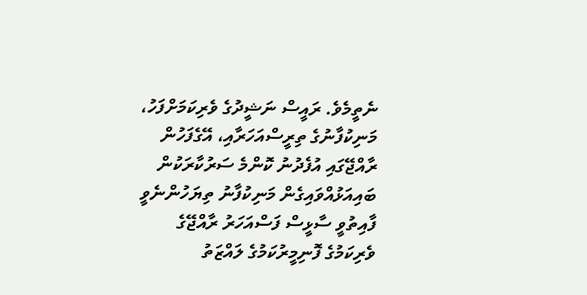ނެތީމެވެ. ރައީސް ނަޝީދުގެ ވެރިކަމަށްފަހު، މަނިކުފާނުގެ ތިރީސްއަހަރާއި، އޭގެފަހުން ރާއްޖޭގައި އުފެދުނު ކޮންމެ ސަރުކާރަކުން ބައިއަޅުއްވައިގެން މަނިކުފާނު ތިޔަހުންނެވީ ފާއިތުވީ ސާޅީސް ފަސްއަހަރު ރާއްޖޭގެ ވެރިކަމުގެ ފޮނިމީރުކަމުގެ ލައްޒަތު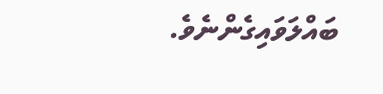ބައްލަވައިގެންނެވެ.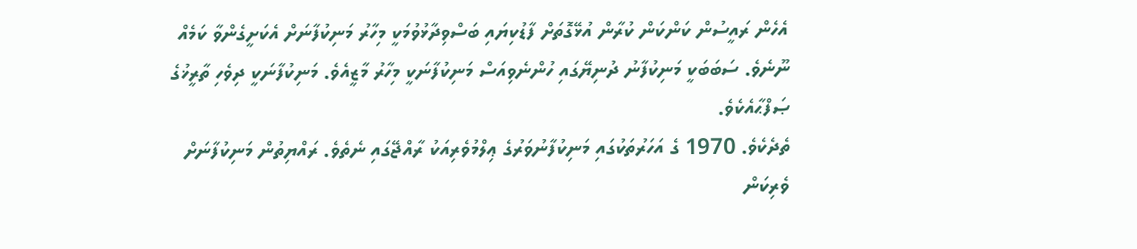އެހެން ރައީސުން ކަންކަން ކުރާން އުޅޭގޮތަށް ފާޑުކިޔައި ބަސްވިދާޅުވުމަކީ މިހާރު މަނިކުފާނަށް އެކަށީގެންވާ ކަމެއް ނޫނެވެ. ސަބަބަކީ މަނިކުފާނު ދުނިޔޭގައި ހުންނެވިއަސް މަނިކުފާނަކީ މިހާރު މާޒީއެވެ. މަނިކުފާނަކީ ދިވެހި ތާރީޚުގެ ޞަފްޙާއެކެވެ.
ތެދެކެވެ. 1970 ގެ އަހަރުތަކުގައި މަނިކުފާނުވަރުގެ ޢިލްމުވެރިއަކު ރާއްޖޭގައި ނެތެވެ. ރައްޔިތުން މަނިކުފާނަށް ވެރިކަން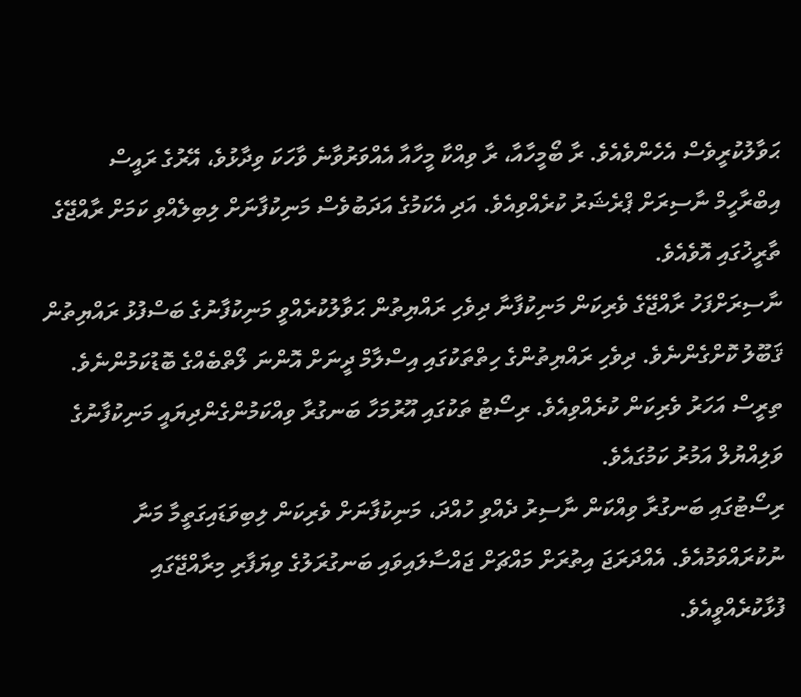ޙަވާލުކުރީވެސް އެހެންވެއެވެ. ރާ ބޯމީހާއާ، ރާ ވިއްކާ މީހާއާ އެއްވަރުވާނެ ވާހަކަ ވިދާޅުވެ، އޭރުގެ ރައީސް އިބްރާހީމް ނާސިރަށް ޕްރެޝަރު ކުރެއްވިއެވެ. އަދި އެކަމުގެ އަދަބުވެސް މަނިކުފާނަށް ލިބިލެއްވި ކަމަށް ރާއްޖޭގެ ތާރީޚުގައި އޮވެއެވެ.
ނާސިރަށްފަހު ރާއްޖޭގެ ވެރިކަން މަނިކުފާނާ ދިވެހި ރައްޔިތުން ޙަވާލުކުރެއްވީ މަނިކުފާނުގެ ބަސްފުޅު ރައްޔިތުން ޤަބޫލު ކޮށްގެންނެވެ. ދިވެހި ރައްޔިތުންގެ ހިތްތަކުގައި އިސްލާމް ދީނަށް އޮންނަ ލޯތްބެއްގެ ބޮޑުކަމުންނެވެ. ތިރީސް އަހަރު ވެރިކަން ކުރެއްވިއެވެ. ރިސޯޓު ތަކުގައި އޫރުމަހާ ބަނގުރާ ވިއްކަމުންގެންދިޔައީ މަނިކުފާނުގެ ވަލިއްޔުލް އަމުރު ކަމުގައެވެ.
ރިސޯޓުގައި ބަނގުރާ ވިއްކަން ނާސިރު ދެއްވި ހުއްދަ، މަނިކުފާނަށް ވެރިކަން ލިބިވަޑައިގަތީމާ މަނާ ނުކުރައްވަމުއެވެ. އެއްދަރަޖަ އިތުރަށް މައްޗަށް ޖައްސާލައިވައި ބަނގުރަލުގެ ވިޔަފާރި މިރާއްޖޭގައި ފުޅާކުރެއްވީއެވެ.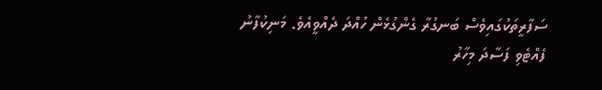ސަފާރީތަކުގައިވެސް ބަނގުރާ ގެންގުޅެން ހުއްދަ ދެއްވީއެވެ. މަނިކުފާނު ފެއްޓެވި ފަސާދަ މިހާރު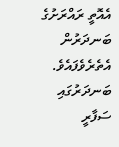އެއޮތީ ރައްރަށުގެ ބަނދަރުން އެތެރެވެފައެވެ. ބަނދަރުގައި ސަފާރީ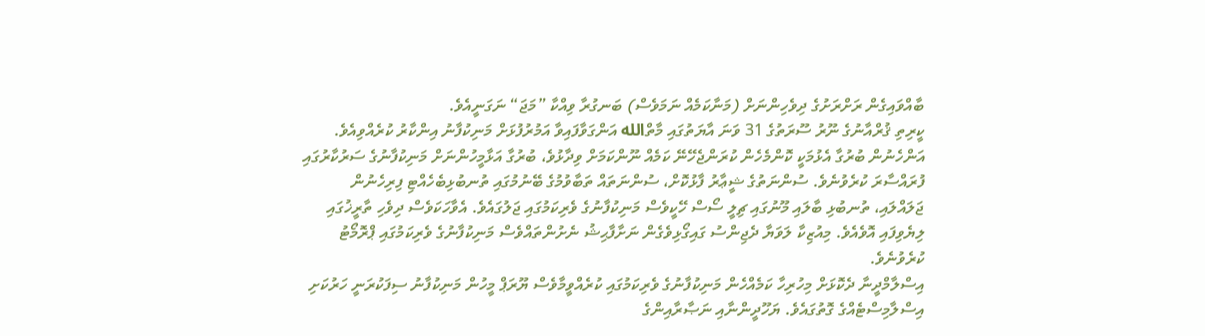ބާއްވައިގެން ރަށްރަށުގެ ދިވެހިންނަށް (މަނާކަމެއް ނަމަވެސް) ބަނގުރާ ވިއްކާ ”މަޖަ“ ނަގަނީއެވެ.
ކީރިތި ޤުރްއާނުގެ ނޫރު ސޫރަތުގެ 31 ވަނަ އާޔަތުގައި މާތްالله އަންގަވާފައިވާ އަމުރުފުޅަށް މަނިކުފާނު އިންކާރު ކުރެއްވިއެވެ. އަންހެނުން ބުރުގާ އެޅުމަކީ ކޮންމެހެން ކުރަންޖެހޭނޭ ކަމެއް ނޫންކަމަށް ވިދާޅުވެ، ބުރުގާ އަޅާމީހުންނަށް މަނިކުފާނުގެ ސަރުކާރުގައި ފުރައްސާރަ ކުރެވުނެވެ. ސުންނަތުގެ ޝީޢާރު ފާޅުކޮށް، ސުންނަތައް ތަބާވުމުގެ ބޭނުމުގައި ތުނބުޅިބެހެއްޓި ފިރިހެނުން ޖަލައްލައި، ތުނބުޅި ބާލައި މޫނުގައި ޗިލީ ސޯސް ހޭކީވެސް މަނިކުފާނުގެ ވެރިކަމުގައި ޖަލުގައެވެ. އެވާހަކަވެސް ދިވެހި ތާރީޚުގައި ލިޔެވިފައި އޮވެއެވެ. މިއުޒިކާ ލަވަޔާ ދެޖިންސު ގައިގޯޅިވެގެން ނަށާފާޙިޝު ނެށުންތައްވެސް މަނިކުފާނުގެ ވެރިކަމުގައި ޕްރޮމޯޓު ކުރެވުނެވެ.
އިސްލާމްދީނާ ދެކޮޅަށް މިހުރިހާ ކަމެއްހެން މަނިކުފާނުގެ ވެރިކަމުގައި ކުރެއްވީމާވެސް ޔޫރަޕް މީހުން މަނިކުފާނު ސިފަކުރަނީ ހަރުކަށި އިސްލާމިސްޓެއްގެ ގޮތުގައެވެ. ޔަހޫދީންނާއި ނަޞާރާއިންގެ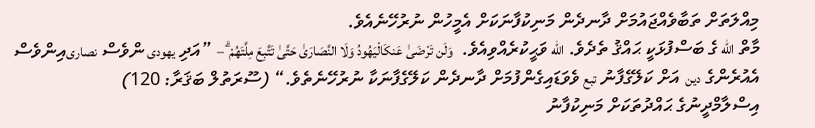މިއްލަތަށް ތަބާވެއްޖައުމަށް ދާނދެން މަނިކުފާނަކަށް އެމީހުން ނުރުހޭނެއެވެ.
މާތް الله ގެ ބަސްފުޅަކީ ޙައްޤު ތެދެވެ. الله ވަޙީކުރެއްވިއެވެ.  وَلَن تَرْضَىٰ عَنكَالْيَهُودُ وَلَا النَّصَارَىٰ حَتَّىٰ تَتَّبِعَ مِلَّتَهُمْ ۗ –  ”އަދި يهودى ންވެސް نصارىއިންވެސް އެއުރެންގެ دين  އަށް ކަލޭގެފާނު تبع ވެވަޑައިގެންފުމަށް ދާނދެން ކަލޭގެފާނަކާ ނުރުހޭނެތެވެ.“ (ސޫރަތުލް ބަޤަރާ: 120)
އިސްލާމްދީނުގެ ޙައްދުތަކަށް މަނިކުފާނު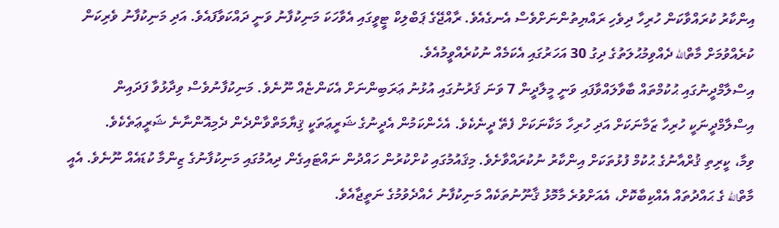އިންކާރު ކުރައްވާކަން ހުރިހާ ދިވެހި ރައްޔިތުންނަށްވެސް އެނގެއެވެ. ރާއްޖޭގެ ޕަބްލިކް ޓީވީގައި އެވާހަކަ މަނިކުފާނު ވަނީ ދައްކަވާފައެވެ. އަދި މަނިކުފާނު ވެރިކަން ކުރެއްވުމަށް މާތްالله ދެއްވިމުޙުލަތުގެ ދިގު 30 އަހަރުގައި އެކަމެއް ނުކުރެއްވީމުއެވެ.
އިސްލާމްދީނުގައި ޙުކުމްތައް ބާވާލައްވާފައި ވަނީ މީލާދީން 7 ވަނަ ޤަރުނުގައި އުޅުނު ޢަރަބިންނަށް އެކަންޏެއް ނޫނެވެ. މަނިކުފާނުވެސް ވިދާޅުވާ ފަދައިން އިސްލާމްދީނަކީ ހުރިހާ ޒަމާނަކަށް އަދި ހުރިހާ މަކާނަކަށް ފެތޭ ދީނެކެވެ. އެހެންކަމުން އެދީނުގެ ޝަރީޢަތަކީ ޤިޔާމަތްވާންދެން ދެމިއޮންނާނެ ޝަރީޢަތެކެވެ.
ވިމާ، ކީރިތި ޤުރްއާނުގެ ޙުކުމް ފުޅުތަކަށް އިންކާރު ނުކުރައްވާށެވެ. މިޤައުމުގައި ކުށްކުރުން ހައްދުން ނައްޓައިގެން ދިއުމުގައި މަނިކުފާނުގެ ޒިންމާ ކުޑައެއް ނޫނެވެ. އެއީ މާތްالله ގެ ޙައްދުތައް އެއްކިބާކޮށް، އެއަށްވުރެ މާމޮޅު ޤާނޫނުތަކެއް މަނިކުފާނު ހެއްދެވުމުގެ ނަތީޖާއެވެ.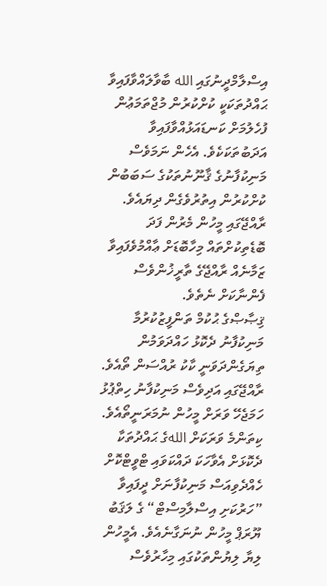އިސްލާމްދީނުގައި الله ބާވާލައްވާފައިވާ ޙައްދުތަކަކީ ކުށްކުރުން މުޖްތަމަޢުން ފުހެލުމަށް ކަނޑައަޅުއްވާފައިވާ އަދަބުތަކަކެވެ. އެހެން ނަމަވެސް މަނިކުފާނުގެ ޤާނޫނުތަކުގެ ސަބަބުން ކުށްކުރުން އިތުރުވެގެން ދިޔައެވެ. ރާއްޖޭގައި މީހުން މެރުން ފަދަ ބޮޑެތިކުށްތައް މިހާބޮޑަށް ޢާއްމުވެފައިވާ ޒަމާނެއް ރާއްޖޭގެ ތާރީޚުންވެސް ފެންނާކަށް ނެތެވެ.
ޤިޞާޞްގެ ޙުކުމް ތަންފީޒުކުރުމާ މަނިކުފާނު ދެކޮޅު ހައްދަވަމުން ތިޔަގެންދަވަނީ ކާކު ރުއްސަން ތޯއެވެ. ރާއްޖޭގައި އަދިވެސް މަނިކުފާނު ހިތްޕުޅު ހަމަޖެހޭ ވަރަށް މީހުން ނުމަރަނީތޯއެވެ. ކިތަންމެ ވަރަކަށް اللهގެ ޙައްދުތަކާ ދެކޮޅަށް އެވާހަކަ ދައްކަވައި ޓްވީޓްކޮށް ހެއްދެވިއަސް މަނިކުފާނަށް ދީފައިވާ ”ހަރުކަށި އިސްލާމިސްޓް“ ގެ ލަޤަބު ޔޫރަޕް މީހުން ނުނަގާނެއެވެ. އެމީހުން ލިޔާ ލިޔުންތަކުގައި މިހާރުވެސް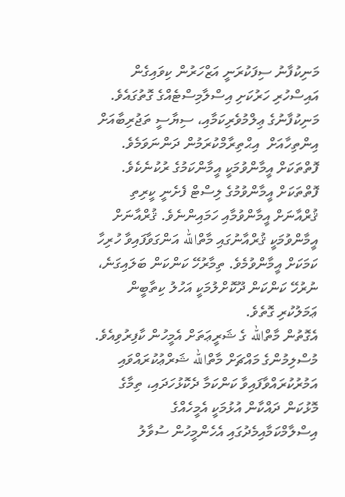މަނިކުފާނު ސިފަކުރަނީ އަޒްހަރުން ކިވައިގެން އައިސްހުރި ހަރުކަށި އިސްލާމިސްޓެއްގެ ގޮތުގައެވެ.
މަނިކުފާނުގެ ޢިލްމުވެރިކަމާއި، ސިޔާސީ ތަޖުރިބާއަށް އިންތިހާއަށް  އިޙްތިރާމްކުރަމުން ދަންނަވަމެވެ. ފޮތްތަކަށް އީމާންވުމަކީ އީމާންކަމުގެ ރުކުނެކެވެ. ފޮތްތަކަށް އީމާންވުމުގެ ލިސްޓް ފެށެނީ ކީރިތި ޤުރްއާނަށް އީމާންވުމާއި ހަމައިންނެވެ. ޤުރްއާނަށް އީމާންވުމަކީ ޤުރްއާނުގައި މާތްالله އަންގަވާފައިވާ ހުރިހާ ކަމަކަށް އީމާންވުމެވެ. ތިމާރުހޭ ކަންކަން ބަލައިގަނެ، ނުރުހޭ ކަންކަން ދޫކޮށްލުމަކީ އަހުލު ކިތާބީން ޢަމަލުކުރި ގޮތެވެ.
އެގޮތުން މާތްالله ގެ ޝަރީޢަތަށް އެމީހުން ކާފިރުވިއެވެ. މުސްލިމުންގެ މައްޗަށް މާތްالله ޝަރްޢުކުރައްވައި އަމުރުކުރައްވާފައިވާ ކަންކަމާ ދެކޮޅުހަދައި، ތިމާގެ މޮޅުކަން ދައްކާން އުޅުމަކީ އެމީހެއްގެ އިސްލާމްކަމާއިމެދުގައި އެހެންމީހުން ސުވާލު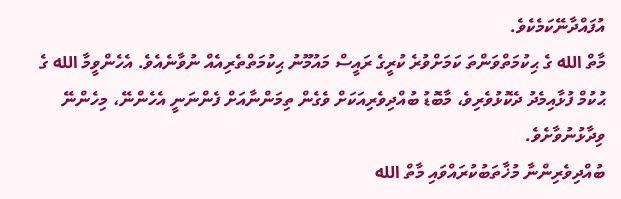އުފައްދާނޭކަމެކެވެ.
މާތް الله ގެ ޙިކުމަތްވަންތަ ކަމަށްވުރެ ކުރީގެ ރައީސް މައުމޫނު ޙިކުމަތްތެރިއެއް ނުވާނެއެވެ. އެހެންވީމާ الله ގެ ޙުކުމް ފުޅާއިމެދު ދެކޮޅުވެރިވެ، މާބޮޑު ބުއްދިވެރިއަކަށް ވެގެން ތިމަންނާއަށް ފެންނަނީ އެހެންނޭ، މިހެންނޭ ވިދާޅުނުވާށެވެ.
ބުއްދިވެރިންނާ މުޚާތަބުކުރައްވައި މާތް الله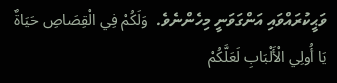ވަޙީކުރައްވައި އަންގަވަނީ މިހެންނެވެ.  وَلَكُمْ فِي الْقِصَاصِ حَيَاةٌ يَا أُولِي الْأَلْبَابِ لَعَلَّكُمْ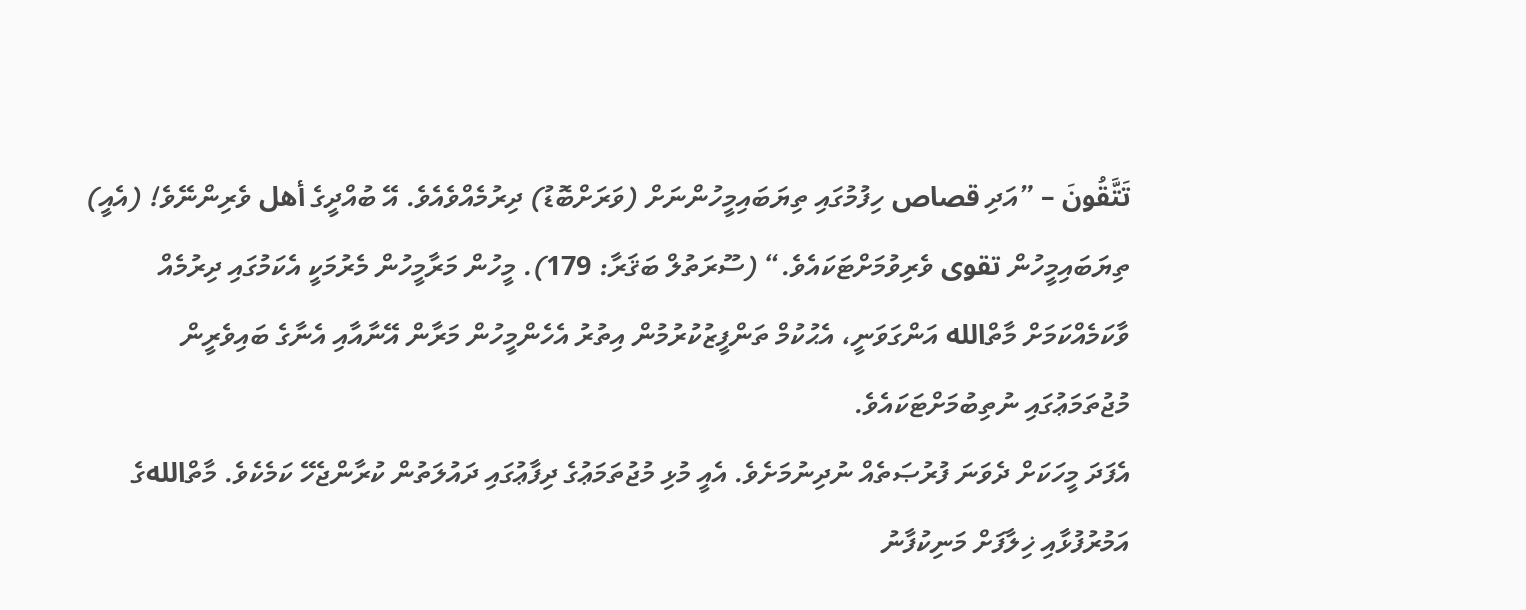تَتَّقُونَ – ”އަދި قصاص ހިފުމުގައި ތިޔަބައިމީހުންނަށް (ވަރަށްބޮޑު) ދިރުމެއްވެއެވެ. އޭ ބުއްދީގެ أهل ވެރިންނޭވެ! (އެއީ) ތިޔަބައިމީހުން تقوى ވެރިވުމަށްޓަކައެވެ.“ (ސޫރަތުލް ބަޤަރާ: 179). މީހުން މަރާމީހުން މެރުމަކީ އެކަމުގައި ދިރުމެއް ވާކަމެއްކަމަށް މާތްالله އަންގަވަނީ، އެޙުކުމް ތަންފީޒުކުރުމުން އިތުރު އެހެންމީހުން މަރާން އޭނާއާއި އެނާގެ ބައިވެރީން މުޖުތަމަޢުގައި ނުތިބުމަށްޓަކައެވެ.
އެފަދަ މީހަކަށް ދެވަނަ ފުރުޞަތެއް ނުދިނުމަށެވެ. އެއީ މުޅި މުޖުތަމަޢުގެ ދިފާޢުގައި ދައުލަތުން ކުރާންޖެހޭ ކަމެކެވެ. މާތްاللهގެ އަމުރުފުޅާއި ޚިލާފަށް މަނިކުފާނު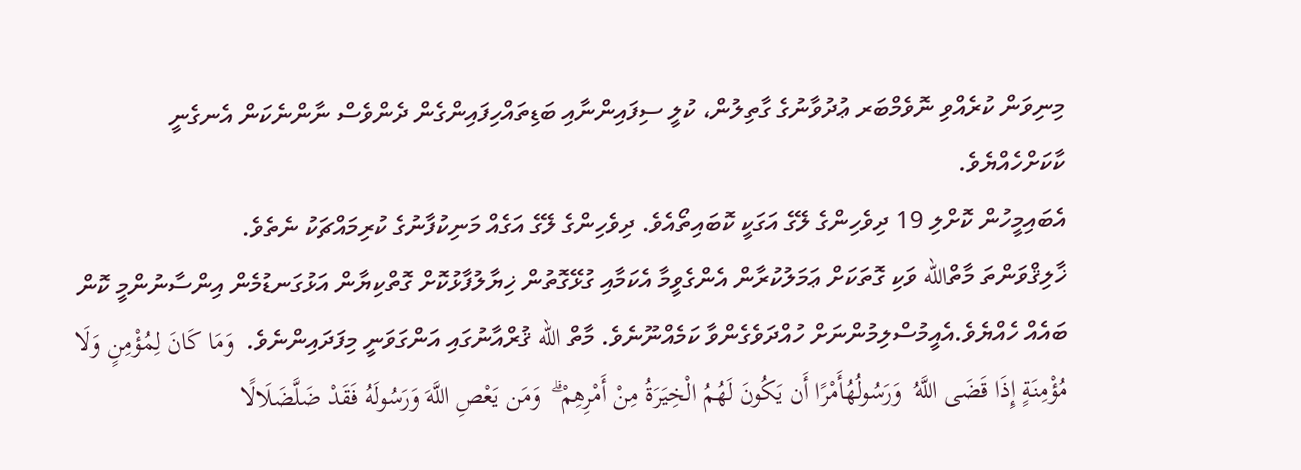މިނިވަން ކުރެއްވި ނޮވެމްބަރ ޢުދުވާނުގެ ގާތިލުން، ކުލީ ސިފައިންނާއި ބަޑިތައްހިފައިންގެން ދެންވެސް ނާންނެކަން އެނގެނީ ކާކަށްހެއްޔެވެ.
އެބައިމީހުން ކޮށްލި 19 ދިވެހިންގެ ލޭގެ އަގަކީ ކޮބައިތޯއެވެ. ދިވެހިންގެ ލޭގެ އަގެއް މަނިކުފާނުގެ ކުރިމައްޗަކު ނެތެވެ.
ޚާލިޤްވަންތަ މާތްالله ވަކި ގޮތަކަށް ޢަމަލުކުރާން އެންގެވީމާ އެކަމާއި ގުޅޭގޮތުން ޚިޔާލުފާޅުކޮށް ގޮތްކިޔާން އަޅުގަނޑުމެން އިންސާނުންމީ ކޮން ބައެއް ހެއްޔެވެ.އެއީމުސްލިމުންނަށް ހުއްދަވެގެންވާ ކަމެއްނޫނެވެ. މާތް الله ޤުރްއާނުގައި އަންގަވަނީ މިފަދައިންނެވެ.  وَمَا كَانَ لِمُؤْمِنٍ وَلَا مُؤْمِنَةٍ إِذَا قَضَى اللَّهُ  وَرَسُولُهُأَمْرًا أَن يَكُونَ لَهُمُ الْخِيَرَةُ مِنْ أَمْرِهِمْ ۗ  وَمَن يَعْصِ اللَّهَ وَرَسُولَهُ فَقَدْ ضَلَّضَلَالًا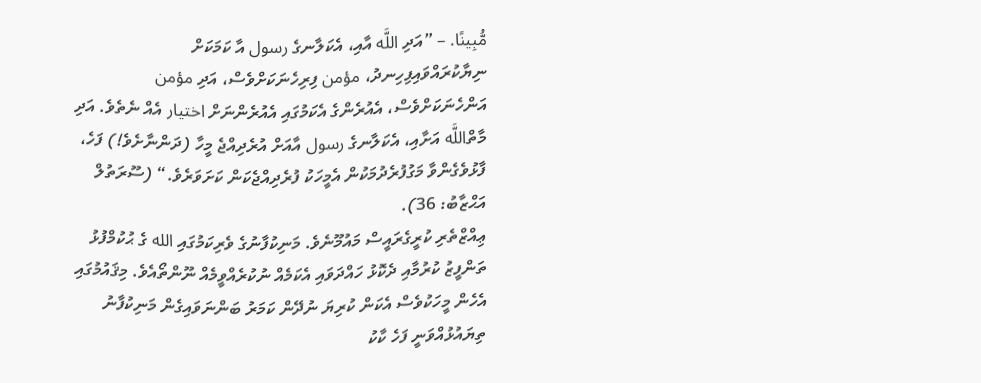مُّبِينًا. – ”އަދި اللَّه އާއި، އެކަލާނގެ رسول އާ ކަމަކަށް ނިޔާކުރައްވައިފިހިނދު، مؤمن ފިރިހެނަކަށްވެސް، އަދި مؤمن އަންހެނަކަށްވެސް، އެއުރެންގެ އެކަމުގައި އެއުރެންނަށް اختيار އެއް ނެތެވެ. އަދި މާތްاللَّه އަށާއި، އެކަލާނގެ رسول އާއަށް އުރެދިއްޖެ މީހާ (ދަންނާށެވެ!) ފަހެ، ފާޅުވެގެންވާ މަގުފުރެދުމަކުން އެމީހަކު ފުރެދިއްޖެކަން ކަށަވަރެވެ.“ (ސޫރަތުލް އަޙްޒާބު: 36).
ޢިއްޒްތެރި ކުރީގެރައީސް މައުމޫނެވެ. މަނިކުފާނުގެ ވެރިކަމުގައި الله ގެ ޙުކުމްފުޅު ތަންފީޒު ކުރުމާއި ދެކޮޅު ހައްދަވައި އެކަމެއް ނުކުރެއްވީމެއް ނޫންތޯއެވެ. މިޤައުމުގައި އެހެން މީހަކުވެސް އެކަން ކުރިޔަ ނުދޭން ކަމަރު ބަންނަވައިގެން މަނިކުފާނު ތިޔައުޅުއްވަނީ ފަހެ ކާކު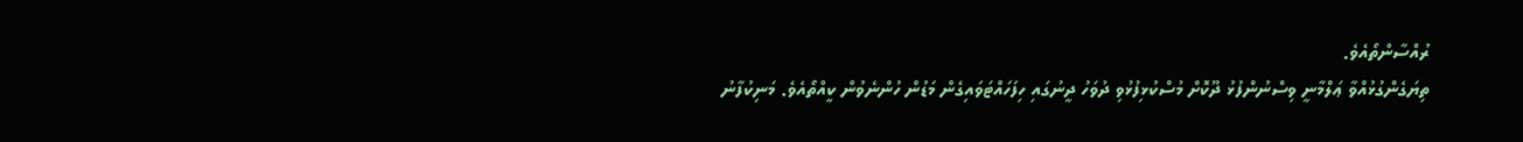ރުއްސާންތޯއެވެ.
ތިޔަގެންގުޅުއްވާ ޢަލްމާނީ ވިސްނުންފުޅު ދޫކޮށް މުސްކުޅިފުޅުވި ދުވަހު ދީނުގައި ހިފަހައްޓަވައިގެން މަޑުން ހުންނެވުން ކީއްތޯއެވެ. މަނިކުފާނު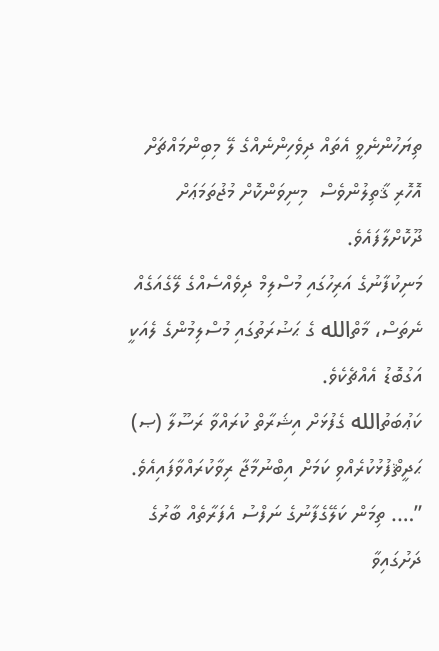ތިޔަހުންނެވީ އެތައް ދިވެހިންނެއްގެ ލޭ މިބިންމައްޗަށް އޮހޮރި ޤާތިލުންވެސް  މިނިވަންކޮށް މުޖުތަމަޢަށް ދޫކޮށްލާފައެވެ.
މަނިކުފާނުގެ އަރިހުގައި މުސްލިމް ދިވެއްސެއްގެ ލޭގެއަގެއް ނެތަސް، މާތްالله ގެ ޙަޟުރަތުގައި މުސްލިމުންގެ ލެއަކީ އަގުބޮޑު އެއްޗެކެވެ.
ކަޢުބަތުالله ގެފުޅަށް އިޝަރާތް ކުރައްވާ ރަސޫލާ (ޞ) ޙަދީޘްފުޅުކުރެއްވި ކަމަށް އިބްނުމާޖާ ރިވާކުރައްވާފައިއެވެ. ”…. ތިމަން ކަލޭގެފާނުގެ ނަފްސު އެފަރާތެއް ބާރުގެ ދަށުގައިވާ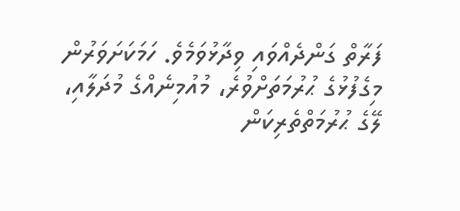ފަރާތް ގަންދެއްވައި ވިދާޅުވަމެވެ. ހަމަކަށަވަރުން މިގެފުޅުގެ ޙުރުމަތަށްވުރެ، މުއުމިނެއްގެ މުދަލާއި، ލޭގެ ޙުރުމަތްތެރިކަން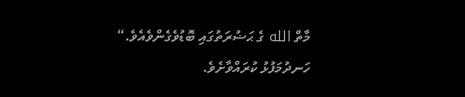މާތް الله ގެ ޙަޟުރަތުގައި ބޮޑުވެގެންވެއެވެ.“ ހަނދުމަފުޅު ކުރައްވާށެވެ.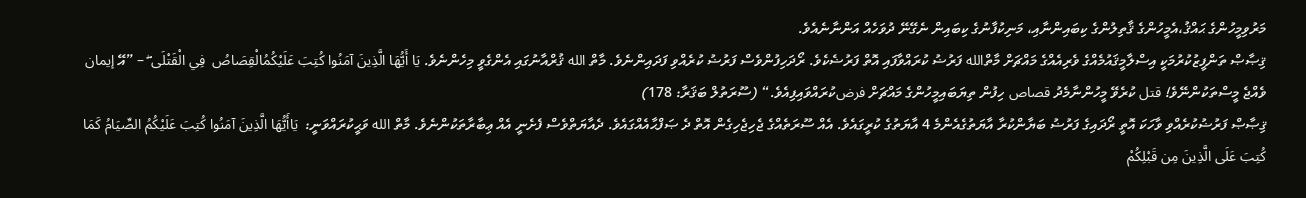މަރުވިމީހުންގެ ޙައްޤު،އެމީހުންގެ ޤާތިލުންގެ ކިބައިންނާއި، މަނިކުފާނުގެ ކިބައިން ނެގޭނޭ ދުވަހެއް އަންނާނެއެވެ.
ޤިޞާޞް ތަންފީޒުކުރުމަކީ އިސްލާމީޤައުމެއްގެ ވެރިއެއްގެ މައްޗަށް މާތްالله ފަރުޟު ކުރައްވާފައި އޮތް ފަރުޟެކެވެ. ރޯދަހިފުންވެސް ފަރުޟު ކުރެއްވި ފަދައިންނެވެ. މާތް الله ޤުރްއާނުގައި އެންގެވީ މިހެންނެވެ. يَا أَيُّهَا الَّذِينَ آمَنُوا كُتِبَ عَلَيْكُمُالْقِصَاصُ  فِي الْقَتْلَى ۖ – ”އޭ إيمان ވެއްޖެ މީސްތަކުންނޭވެ! قتل ކުރެވޭ މީހުންނާމެދު قصاص ހިފުން ތިޔަބައިމީހުންގެ މައްޗަށް فرضކުރައްވައިފިއެވެ.“ (ސޫރަތުލް ބަޤަރާ: 178)
ޤިޞާޞް ފަރުޟުކުރެއްވި ވާހަކަ އޮތީ ރޯދައިގެ ފަރުޟު ބަޔާންކުރާ އާޔަތުގެއެންމެ 4 އާޔަތުގެ ކުރީގައެވެ. އެއް ސޫރަތެއްގެ ޖެހިޖެހިގެން އޮތް ދެ ޞަފްޙާއެއްގައެވެ. ދެއާޔަތްވެސް ފެށެނީ އެއް ޢިބާރާތަކުންނެވެ. މާތް الله ވަޙީކުރައްވަނީ:  يَاأَيُّهَا الَّذِينَ آمَنُوا كُتِبَ عَلَيْكُمُ الصِّيَامُ كَمَا  كُتِبَ عَلَى الَّذِينَ مِن قَبْلِكُمْ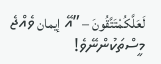لَعَلَّكُمْتَتَّقُونَ – ”އޭ إيمان ވެއްޖެ މީސްތަކުންނޭވެ!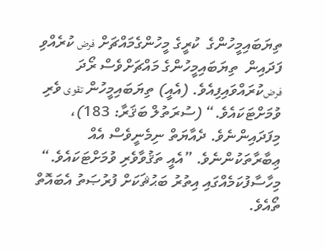ތިޔަބައިމީހުންގެ  ކުރީގެ މީހުންގެމައްޗަށް فرض ކުރެއްވި ފަދައިން  ތިޔަބައިމީހުންގެ މައްޗަށްވެސް ރޯދަ فرضކުރައްވައިފިއެވެ. (އެއީ) ތިޔަބައިމީހުން تقوى ވެރި ވުމަށްޓަކައެވެ.“ (ސުރަތުލް ބަޤަރާ: 183)، މިފަދައިންނެވެ. ދެއާޔަތް ނިމެނީވެސް އެއް ޢިބާރާތަކުންނެވެ. ”އެއީ ތަޤުވާވެރި ވުމަށްޓަކައެވެ.“ މިހާސާފުކަމެއްގައި އިތުރު ބަޙުޘަކަށް ފުރުޞަތު އެބައޮތް ތޯއެވެ.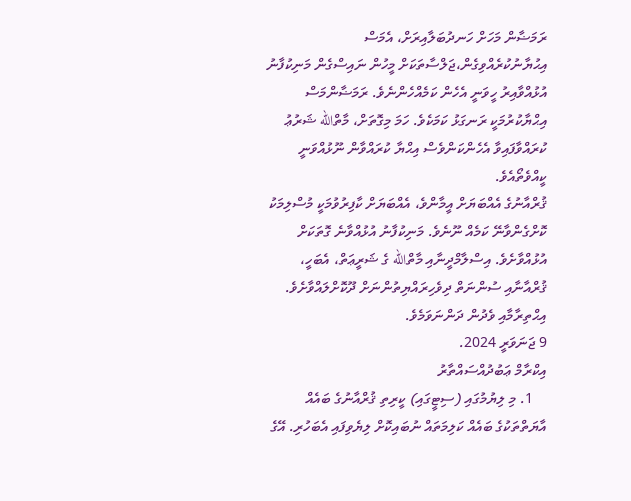ރަމަޟާން މަހަށް ހަނދުބަލާއިރަށް، އެމަސް އިޙުޔާނުކުރެއްވިގެން،ޖަލްސާތަކަށް މީހުން ނައިސްގެން މަނިކުފާނު އުޅުއްވާއިރު ހީވަނީ އެހެން ކަމެއްހެންނެވެ. ރަމަޟާންމަސް އިޙްޔާކުރުމަކީ ރަނގަޅު ކަމަކެވެ. ހަމަ މިގޮތަށް، މާތްالله ޝަރުޢު ކުރައްވާފައިވާ އެހެންކަންވެސް އިޙްޔާ ކުރައްވާން ނޫޅުއްވަނީ ކީއްވެތޯއެވެ.
ޤުރްއާނުގެ އެއްބަޔަށް އީމާންވެ، އެއްބަޔަށް ކާފިރުވުމަކީ މުސްލިމަކު ކޮށްގެންވާނޭ ކަމެއް ނޫނެވެ. މަނިކުފާނު އުޅުއްވާނެ ގޮތަކަށް އުޅުއްވާށެވެ. އިސްލާމްދީނާއި މާތްالله ގެ ޝަރީޢަތް، އެބަހީ، ޤުރްއާނާއި ސުންނަތް ދިވެހިރައްޔިތުންނަށް ދޫކޮށްލައްވާށެވެ.
އިޙްތިރާމާއި ވެދުން ދަންނަވަމެވެ.
9 ޖަނަވަރީ 2024.
އިކްރާމް ޢަބުދުއްސައްތާރު
    1. މި ލިޔުމުގައި (ސިޓީގައި) ކީރިތި ޤުރްއާނުގެ ބައެއް އާޔަތްތަކުގެ ބައެއް ކަލިމަތައް ނުބައިކޮށް ލިޔެވިފައި އެބަހުރި. އޭގެ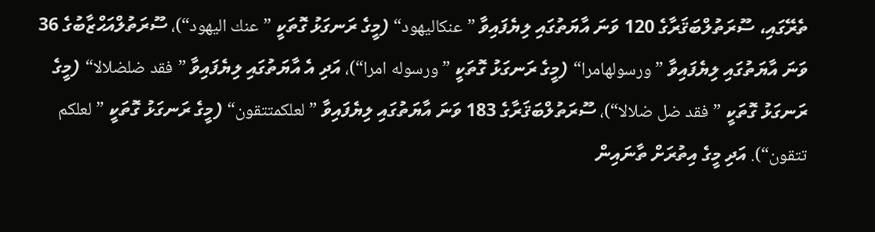ތެރޭގައި، ސޫރަތުލްބަޤަރާގެ 120 ވަނަ އާޔަތުގައި ލިޔެފައިވާ ”عنكاليهود“ (މީގެ ރަނގަޅު ގޮތަކީ ”عنك اليهود“)، ސޫރަތުލްއަޙްޒާބުގެ 36 ވަނަ އާޔަތުގައި ލިޔެފައިވާ ”ورسولهامرا“ (މީގެ ރަނގަޅު ގޮތަކީ ”ورسوله امرا“)، އަދި އެ އާޔަތުގައި ލިޔެފައިވާ ”فقد ضلضلالا“ (މީގެ ރަނގަޅު ގޮތަކީ ”فقد ضل ضلالا“)، ސޫރަތުލްބަޤަރާގެ 183 ވަނަ އާޔަތުގައި ލިޔެފައިވާ ”لعلكمتتقون“ (މީގެ ރަނގަޅު ގޮތަކީ ”لعلكم تتقون“). އަދި މީގެ އިތުރަށް ތާނައިން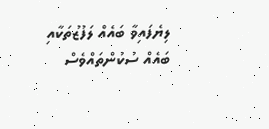ލިޔެފައިވާ ބައެއް ލަފުޒުތަކާއި ބައެއް ސުކުންތައްވެސް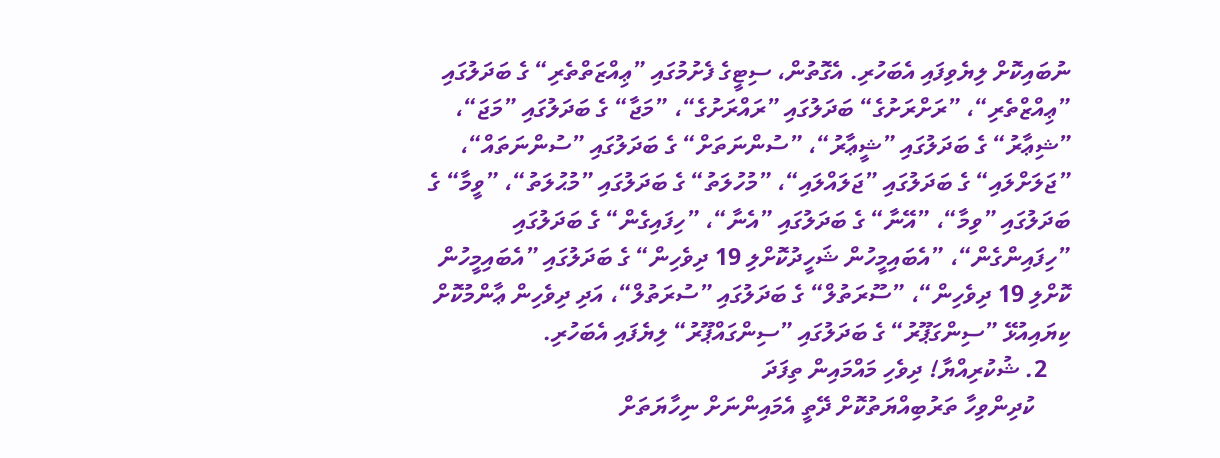ނުބައިކޮށް ލިޔެވިފައި އެބަހުރި. އެގޮތުން، ސިޓީގެ ފެށުމުގައި ”ޢިއްޒަތްތެރި“ ގެ ބަދަލުގައި ”ޢިއްޒްތެރި“، ”ރަށްރަށުގެ“ ބަދަލުގައި ”ރައްރަށުގެ“، ”މަޖާ“ ގެ ބަދަލުގައި ”މަޖަ“، ”ޝިޢާރު“ ގެ ބަދަލުގައި ”ޝީޢާރު“، ”ސުންނަތަށް“ ގެ ބަދަލުގައި ”ސުންނަތައް“، ”ޖަލަށްލައި“ ގެ ބަދަލުގައި ”ޖަލައްލައި“، ”މުހުލަތު“ ގެ ބަދަލުގައި ”މުޙުލަތު“، ”ވީމާ“ ގެ ބަދަލުގައި ”ވިމާ“، ”އޭނާ“ ގެ ބަދަލުގައި ”އެނާ“، ”ހިފައިގެން“ ގެ ބަދަލުގައި ”ހިފައިންގެން“، ”އެބައިމީހުން ޝަހީދުކޮށްލި 19 ދިވެހިން“ ގެ ބަދަލުގައި ”އެބައިމީހުން ކޮށްލި 19 ދިވެހިން“، ”ސޫރަތުލް“ ގެ ބަދަލުގައި ”ސުރަތުލް“، އަދި ދިވެހިން ޢާންމުކޮށް ކިޔައިއުޅޭ ”ސިންގަޕޫރު“ ގެ ބަދަލުގައި ”ސިންގައްޕޫރު“ ލިޔެފައި އެބަހުރި.
    2. ޝުކުރިއްޔާ! ދިވެހި މައްމައިން ތިފަދަ
      ކުދިންވިހާ ތަރުބިއްޔަތުކޮށް ދޭތީ އެމައިންނަށް ނިހާޔަތަށް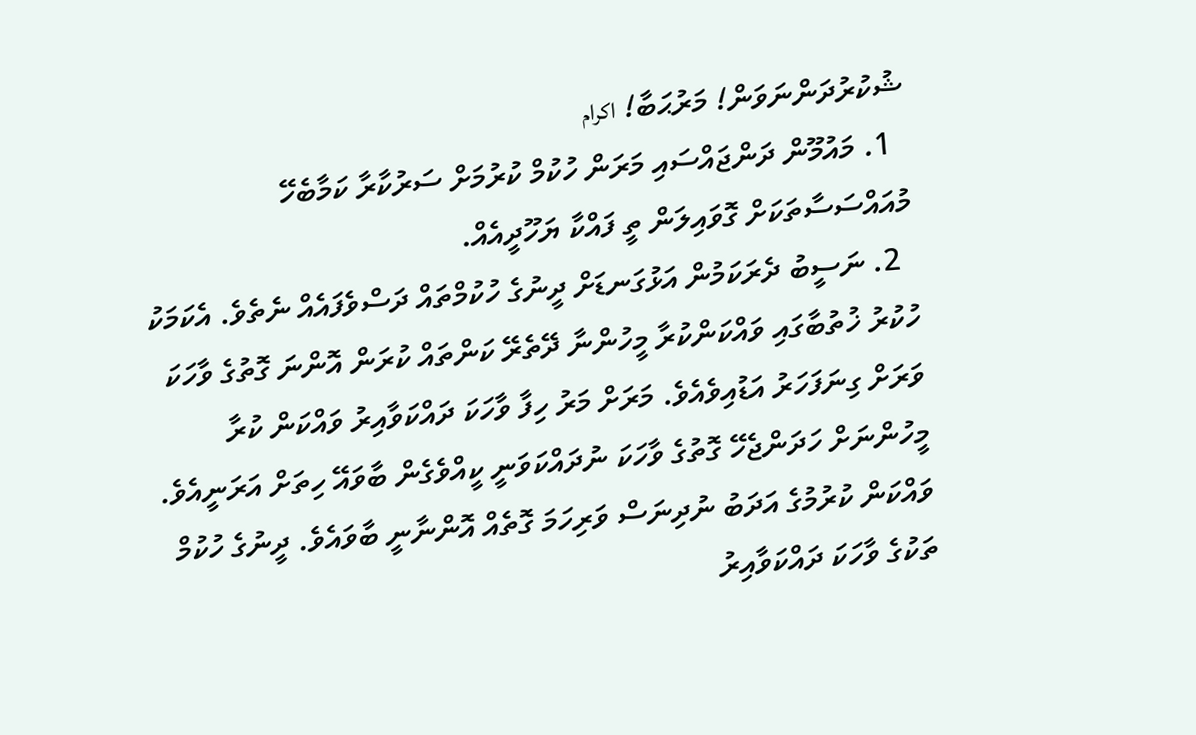ޝުކުރުދަންނަވަން! މަރުޙަބާ! اكرام
  1. މައުމޫން ދަންޖައްސައި މަރަން ހުކުމް ކުރުމަށް ސަރުކާރާ ކަމާބެހޭ މުއައްސަސާތަކަށް ގޮވައިލަން ތީ ފައްކާ ޔަހޫދީއެއް.
  2. ނަސީބު ދެރަކަމުން އަޅުގަނޑަށް ދީނުގެ ހުކުމްތައް ދަސްވެފައެއް ނެތެވެ. އެކަމަކު ހުކުރު ޚުތުބާގައި ވައްކަންކުރާ މީހުންނާ ދޭތެރޭ ކަންތައް ކުރަން އޮންނަ ގޮތުގެ ވާހަކަ ވަރަށް ގިނަފަހަރު އަޑުއިވެއެވެ. މަރަށް މަރު ހިފާ ވާހަކަ ދައްކަވާއިރު ވައްކަން ކުރާ މީހުންނަށް ހަދަންޖެހޭ ގޮތުގެ ވާހަކަ ނުދައްކަވަނީ ކީއްވެގެން ބާވައޭ ހިތަށް އަރަނީއެވެ. ވައްކަން ކުރުމުގެ އަދަބު ނުދިނަސް ވަރިހަމަ ގޮތެއް އޮންނާނީ ބާވައެވެ. ދީނުގެ ހުކުމް ތަކުގެ ވާހަކަ ދައްކަވާއިރު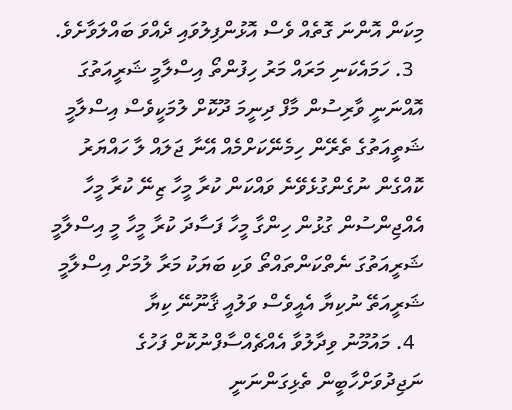މިކަން އޮންނަ ގޮތެއް ވެސް އޮޅުންފިލުވައި ދެއްވަ ބައްލަވާށެވެ.
  3. ހަމައެކަނި މަރައް މަރު ހިފުންތޯ އިސްލާމީ ޝަރީއަތުގަ އޮއްނަނީ ވާރިސުން މާފް ދިނީމަ ދޫކޮށް ލުމަކީވެސް އިސްލާމީ ޝަތީއަތުގެ ތެރޭން ހިމެނޭކަށްމެއް އޭނާ ޖަލައް ލާ ހައްޔަރު ކޮއްގެން ނުގެންގުޅެވޭނެ ވައްކަން ކުރާ މީހާ ޒިނޭ ކުރާ މީހާ އެއްޖިންސުން ގުޅުން ހިންގާ މީހާ ފަސާދަ ކުރާ މީހާ މީ އިސްލާމީ ޝަރީއަތުގަ ނެތްކަންތައްތޯ ވަކި ބަޔަކު މަރާ ލުމަށް އިސްލާމީ ޝަރީއަތޭ ނުކިޔާ އެއީވެސް ވަލުއީ ޤާނޫނޭ ކިޔާ
  4. މައުމޫނު ވިދާލުވާ އެއްޗެއްސާފްނުކޮށް ފަހުގެ ނަޖިދުވަށްހާބީން ތެޅިގަންނަނީ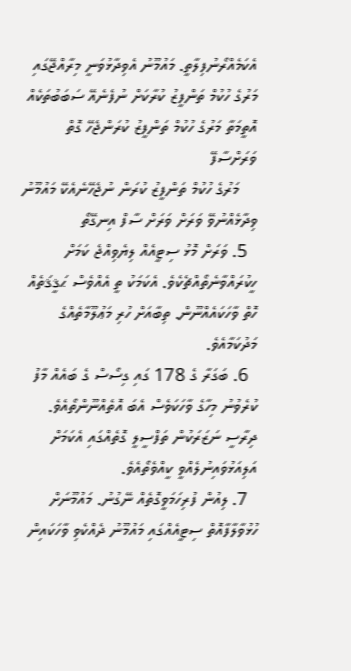އެކަމެއްރޯނުފިލާތީ. މައުމޫނު އެވިދާޅުވަނީ މިރާއްޖޭގައި މަރުގެ ހުކުމް ތަންފީޒު ކުރާކަށް ނުފެނެއޭ ސަބަބުތަކެއް އޮތީމަތާ މަރުގެ ހުކުމް ތަންފީޒު ކުރަންޖެހޭ ގޮތް ވަރަށްސާފޭ
    މަރުގެ ހުކުމް ތަންފީޒު ކުރަން ނުޖެހޭނެއެކޭ މައުމޫނު ވިދާޅެއްނުވޭ ވަރަށް ވަރަށް ސާފް އިނގޭތޯ
  5. ވަރަށް މޮޅު ސިޓީއެއް ލިޔެވިއްޖެ ކަމަށް ހީކުރައްވާނެތޯއްޗެކެވެ. އެކަމަކު ތީ އެއްވެސް ޙަޤީޤަތެއް ހޮތް ވާހަކައެއްނޫން. ތިބާއަށް ހުރި މަޢުލޫމާތެއްގެ މަދުކަމާއެވެ.
  6. ބަގަރާ ގެ 178 ގައި ގިސޯސް ގެ ބައެއް މާފު ކުރެވުނު މިހާގެ ވާހަކަވެސް އެބަ އޮތެއްނޫންތޯއެވެ. ދިރާސީ ނަޒަރަކުން ތަފްސީލީ ގޮތެއްގައި އެކަމަށް އަލިއަޅުވައިނުލެއްވީ ކީއްވެތޯއެވެ.
  7. ލިއުން ފުރިހަމަވީގޮތެއް ނޭގުނު. މައުމޫނަށް ހުޅުވާލާފާއޮތް ސިޓީއެއްގައި މައުމޫނު ދެއްކެވި ވާހަކައިން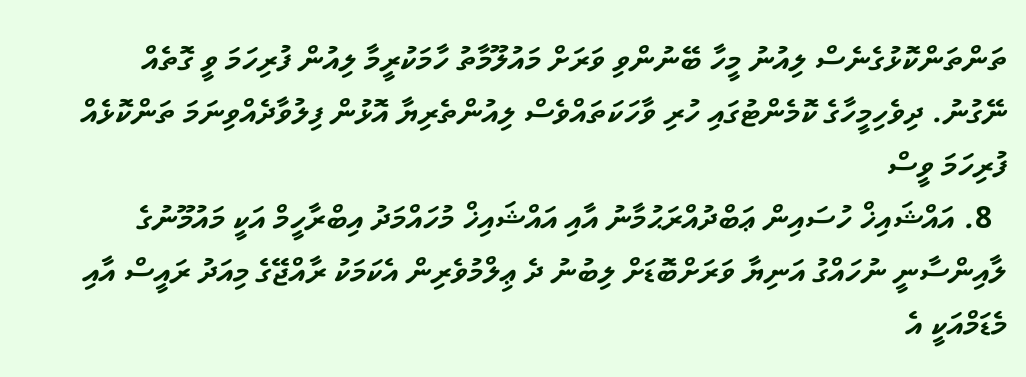ތަންތަންކޮޅުގެނެސް ލިއުނު މީހާ ބޭނުންވި ވަރަށް މައުލޫމާތު ހާމަކުރީމާ ލިއުން ފުރިހަމަ ވީ ގޮތެއް ނޭގުނު. ދިވެހިމީހާގެ ކޮމެންޓުގައި ހުރި ވާހަކަތައްވެސް ލިއުންތެރިޔާ އޮޅުން ފިލުވާދެއްވިނަމަ ތަންކޮޅެއް ފުރިހަމަ ވީސް
  8. އައްޝައިޚް ހުސައިން ޢަބްދުއްރަޙުމާނު އާއި އައްޝައިޚް މުހައްމަދު އިބްރާހީމް އަކީ މައުމޫނުގެ ލާއިންސާނީ ނުހައްގު އަނިޔާ ވަރަށްބޮޑަށް ލިބުނު ދެ ޢިލްމުވެރިން އެކަމަކު ރާއްޖޭގެ މިއަދު ރައީސް އާއި މެޑަމްއަކީ އެ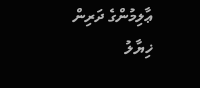ޢާލިމުންގެ ދަރިން
ޚިޔާލު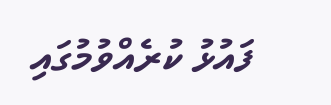ފައުޅު ކުރެއްވުމުގައި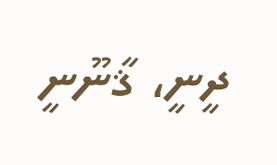ދީނީ، ޤާނޫނީ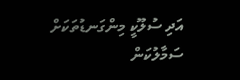އަދި ސުލޫކީ މިންގަނޑުތަކަށް ސަމާލުކަން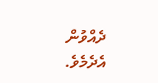ދެއްވުން އެދެމެވެ.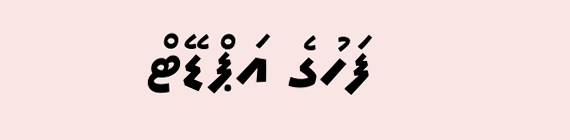ފަހުގެ އަޕްޑޭޓް